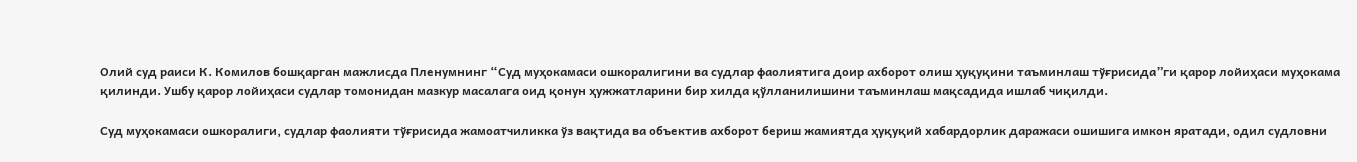Олий суд раиси К. Комилов бошқарган мажлисда Пленумнинг “Суд муҳокамаси ошкоралигини ва судлар фаолиятига доир ахборот олиш ҳуқуқини таъминлаш тўғрисида”ги қарор лойиҳаси муҳокама қилинди. Ушбу қарор лойиҳаси судлар томонидан мазкур масалага оид қонун ҳужжатларини бир хилда қўлланилишини таъминлаш мақсадида ишлаб чиқилди.

Суд муҳокамаси ошкоралиги, судлар фаолияти тўғрисида жамоатчиликка ўз вақтида ва объектив ахборот бериш жамиятда ҳуқуқий хабардорлик даражаси ошишига имкон яратади, одил судловни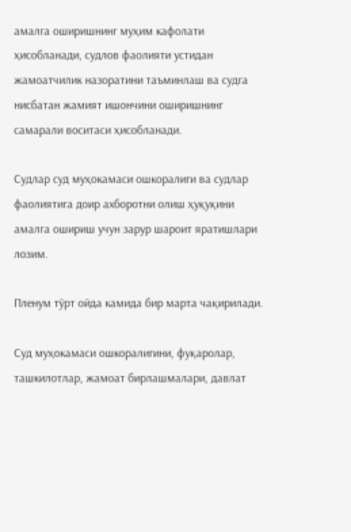амалга оширишнинг муҳим кафолати ҳисобланади, судлов фаолияти устидан жамоатчилик назоратини таъминлаш ва судга нисбатан жамият ишончини оширишнинг самарали воситаси ҳисобланади.

Судлар суд муҳокамаси ошкоралиги ва судлар фаолиятига доир ахборотни олиш ҳуқуқини амалга ошириш учун зарур шароит яратишлари лозим.

Пленум тўрт ойда камида бир марта чақирилади.

Суд муҳокамаси ошкоралигини, фуқаролар, ташкилотлар, жамоат бирлашмалари, давлат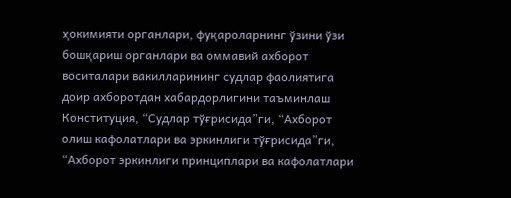ҳокимияти органлари, фуқароларнинг ўзини ўзи бошқариш органлари ва оммавий ахборот воситалари вакилларининг судлар фаолиятига доир ахборотдан хабардорлигини таъминлаш Конституция, “Судлар тўғрисида”ги, “Ахборот олиш кафолатлари ва эркинлиги тўғрисида”ги, “Ахборот эркинлиги принциплари ва кафолатлари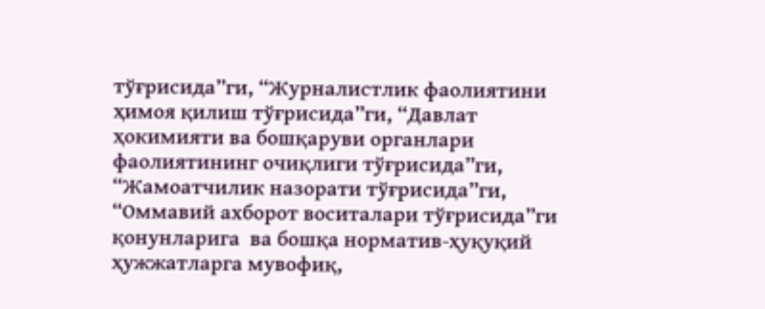тўғрисида”ги, “Журналистлик фаолиятини ҳимоя қилиш тўғрисида”ги, “Давлат ҳокимияти ва бошқаруви органлари фаолиятининг очиқлиги тўғрисида”ги, “Жамоатчилик назорати тўғрисида”ги, “Оммавий ахборот воситалари тўғрисида”ги қонунларига  ва бошқа норматив-ҳуқуқий ҳужжатларга мувофиқ,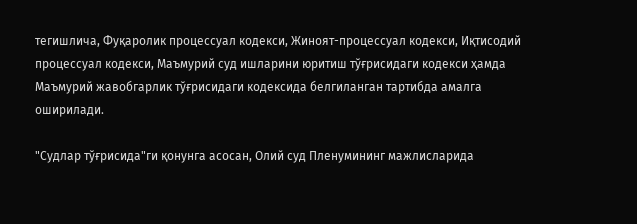тегишлича, Фуқаролик процессуал кодекси, Жиноят-процессуал кодекси, Иқтисодий процессуал кодекси, Маъмурий суд ишларини юритиш тўғрисидаги кодекси ҳамда Маъмурий жавобгарлик тўғрисидаги кодексида белгиланган тартибда амалга оширилади.

"Судлар тўғрисида"ги қонунга асосан, Олий суд Пленумининг мажлисларида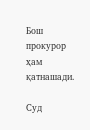Бош прокурор ҳам қатнашади.

Суд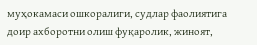муҳокамаси ошкоралиги, судлар фаолиятига доир ахборотни олиш фуқаролик, жиноят,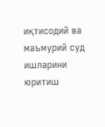иқтисодий ва маъмурий суд ишларини юритиш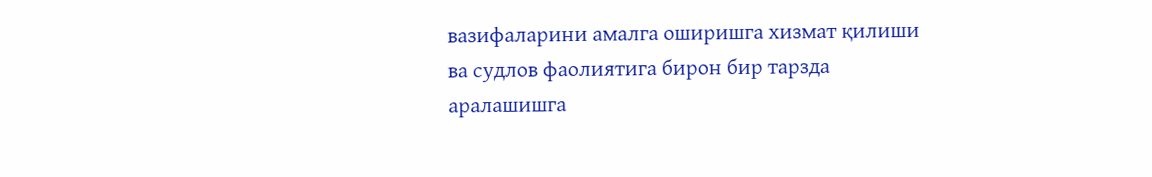вазифаларини амалга оширишга хизмат қилиши ва судлов фаолиятига бирон бир тарзда аралашишга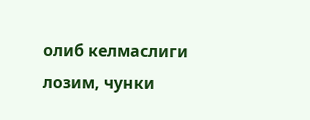олиб келмаслиги лозим, чунки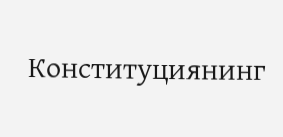Конституциянинг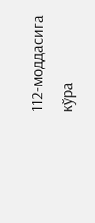112-моддасига кўра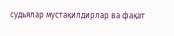судьялар мустақилдирлар ва фақат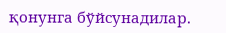қонунга бўйсунадилар.